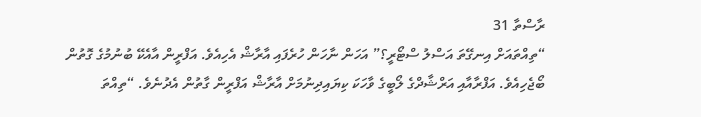ރާސްތާ 31
“ތިއްތައަށް އިނގޭތަ އަސްލު ސްޓޯރީ؟” އަހަން ނާހަން ހުރެފައި އާރާޝް އެހިއެވެ. އަފްރީން އާއެކޭ ބުނުމުގެ ގޮތުން ބޯޖެހިއެވެ. އަފްރާއާއި އަރްޝާދްގެ ލޯބީގެ ވާހަކަ ކިޔައިދިނުމަށް އާރާޝް އަފްރީން ގާތުން އެދުނެވެ. “ތިއްތަ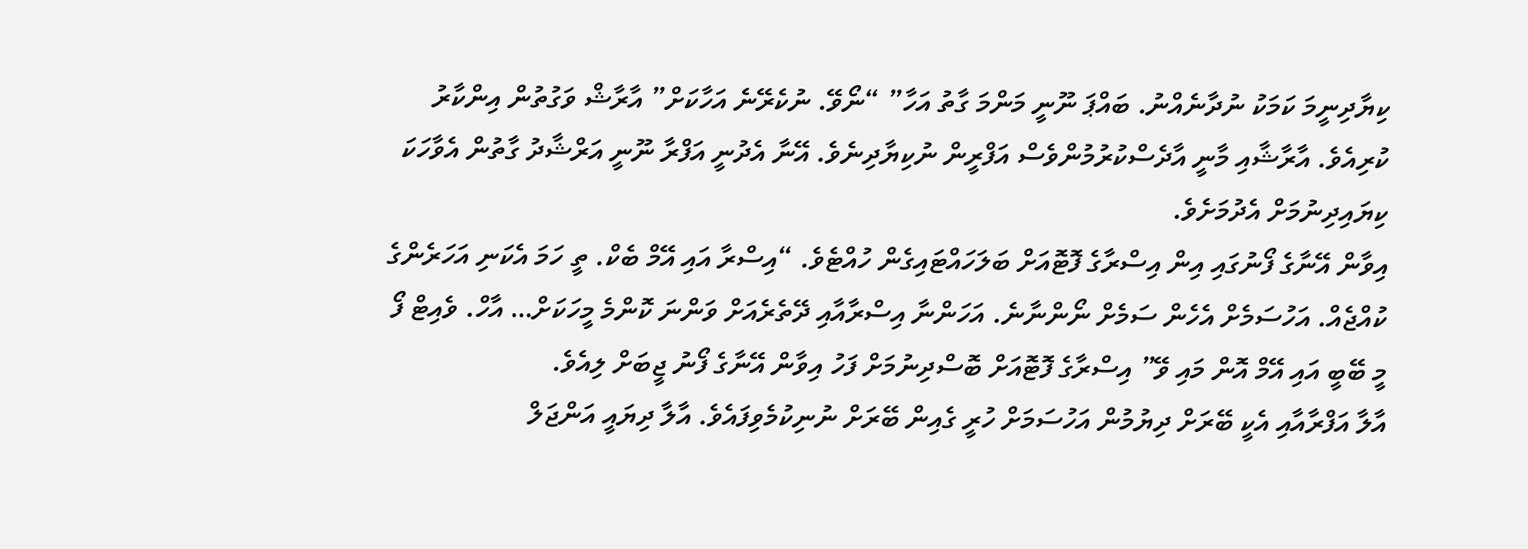ކިޔާދިނީމަ ކަމަކު ނުދާނެއްނު. ބައްޕަ ނޫނީ މަންމަ ގާތު އަހާ” “ނޯވޭ. ނުކެރޭނެ އަހާކަށް” އާރާޝް ވަގުތުން އިންކާރު ކުރިއެވެ. އާރާޝާއި މާނީ އާދެސްކުރުމުންވެސް އަފްރީން ނުކިޔާދިނެވެ. އޭނާ އެދުނީ އަފްރާ ނޫނީ އަރްޝާދު ގާތުން އެވާހަކަ ކިޔައިދިނުމަށް އެދުމަށެވެ.
އިވާން އޭނާގެ ފޯނުގައި އިން އިސްރާގެ ފޮޓޮއަށް ބަލަހައްޓައިގެން ހުއްޓެވެ. “އިސްރާ އައި އޭމް ބެކް. ތީ ހަމަ އެކަނި އަހަރެންގެ ކުއްޖެއް. އަހުސަމެށް އެހެން ސަމެށް ނޯންނާނެ. އަހަންނާ އިސްރާއާއި ދޭތެރެއަށް ވަންނަ ކޮންމެ މީހަކަށް… އާހް. ވެއިޓް ފޯ މީ ބޭބީ އައި އޭމް އޮން މައި ވޭ” އިސްރާގެ ފޮޓޮއަށް ބޮސްދިނުމަށް ފަހު އިވާން އޭނާގެ ފޯނު ޖީބަށް ލިއެވެ.
އާލާ އަފްރާއާއި އެކީ ބޭރަށް ދިޔުމުން އަހުސަމަށް ހުރީ ގެއިން ބޭރަށް ނުނިކުމެވިފައެވެ. އާލާ ދިޔައީ އަންޖަލް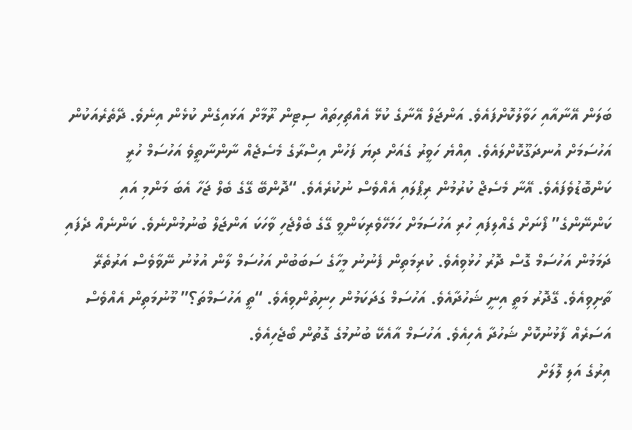ބަލަން އޭނާއާއި ހަވާލުކޮށްފައެވެ. އަންޖަލް އޭނާގެ ކުޅޭ އެއްޗިހިތައް ސިޓިން ރޫމާށް އަޅައިގެން ކުޅެން އިނެވެ. ދޭތެރެއަކުން އަހުސަމަށް އުނދަގޫކޮށްލައެވެ. އިއްޔެ ހަވީރު ގެއަށް ދިޔަ ފަހުން އިސްރާގެ މެސެޖެއް ނާންނާތީވެ އަހުސަމް ހުރީ ކަންބޮޑުވެފައެވެ. އޭނާ މެސެޖް ކުރުމުން ރިޕްލައި އެއްވެސް ނުކުރެއެވެ. “ދޮންބޭ ގޭގެ ބެލް ޖަހާ އެބަ މަންމި އައި ކަންނޭންގެ” ފޯނަށް ގެއްލިފައި ހުރި އަހުސަމަށް ހަމަހޭވެރިކަންވީ ގޭގެ ބެލްޖެހި ވާހަކަ އަންޖަލް ބުނުމުންނެވެ. ކަންނެއް ދެފައި ދަމަމުން އަހުސަމް ގޮސް ދޮރު ހުޅުވިއެވެ. ކުރިމަތިން ފެނުނު މީހާގެ ސަބަބުން އަހުސަމް ލާން އުޅުނު ނޭވާވެސް އަރުތެރޭ ތާށިވިއެވެ. ގޭދޮރު މަތީ އިނީ ޝަހުދާއެވެ. އަހުސަމް ގަދަކަމުން ހިނިތުންވިއެވެ. “ތީ އަހުސަމްތަ؟” މޫނުމަތިން އެއްވެސް އަސަރެއް ފާޅުނުކޮށް ޝަހުދާ އެހިއެވެ. އަހުސަމް އާއެކޭ ބުނުމުގެ ގޮތުން ބޯޖެހިއެވެ.
އިރުގެ އަލި ލޮލަށް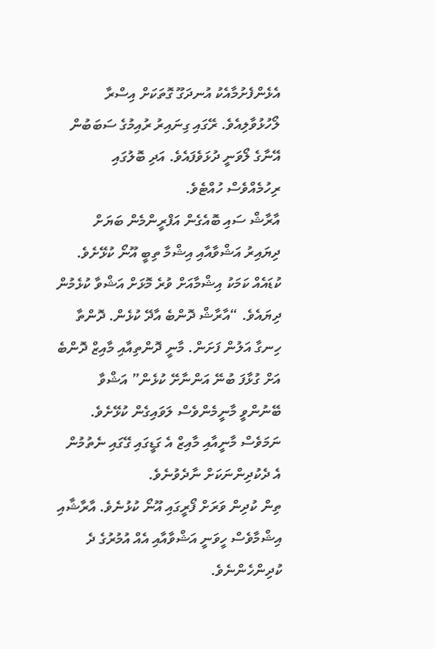އެޅެންފެށުމާއެކު އުނދަގޫ ގޮތަކަށް އިސްރާ ލޯހުޅުވާލިއެވެ. ރޭގައި ގިނައިރު ރުއިމުގެ ސަބަބުން އޭނާގެ ލޯވަނީ ދުޅަވެފައެވެ. އަދި ބޮލުގައި ރިހުމެއްވެސް ހުއްޓެވެ.
އާރާޝް ސައި ބޮއެގެން އަފްރީންމެން ބަޔަށް ދިޔައިރު އަޝްވާއާއި އިޝްމާ ތިބީ އޫނޯ ކުޅޭށެވެ. ކުޑައެއް ކަމަކު އިޝްމާއަށް ވުރެ މޮޅަށް އަޝްވާ ކުޅެމުން ދިޔައެވެ. “އާރާޝް ދޮންބެ އާދޭ ކުޅެން. ދޮންތާ ހިނގާ އަލުން ފަށަން. މާނީ ދޮންތިއާއި މާއިޒް ދޮންބެ އަށް ގުޅާފަ ބުނޭ އަންނާށޭ ކުޅެން” އަޝްވާ ބޭނުންވީ މާނީމެންވެސް ލަވައިގެން ކުޅޭށެވެ. ނަމަވެސް މާނީއާއި މާއިޒް އެ ގަޑީގައި ގޭގައި ނެތުމުން އެ ދެކުދިންނަކަށް ނާދެވުނެވެ.
ތިން ކުދިން ވަރަށް ފޯރީގައި އޫނޯ ކުޅުނެވެ. އާރާޝާއި އިޝްމާވެސް ހީވަނީ އަޝްވާއާއި އެއް އުމުރުގެ ދެ ކުދިންހެންނެވެ.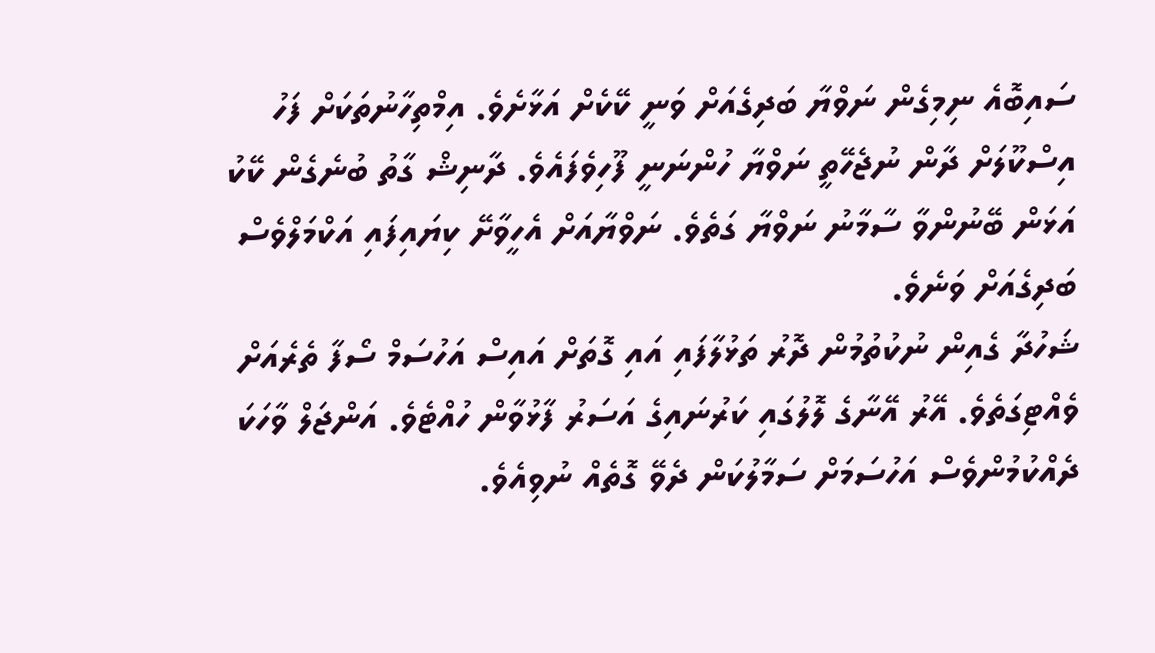ސައިބޮއެ ނިމިގެން ނަވްޔާ ބަދިގެއަށް ވަނީ ކޭކެށް އަޅާށެވެ. އިމްތިހާނުތަކަށް ފަހު އިސްކޫލަށް ދާން ނުޖެހޭތީ ނަވްޔާ ހުންނަނީ ފޫހިވެފައެވެ. ދާނިޝް ގާތު ބުނެގެން ކޭކު އަޅަން ބޭނުންވާ ސާމާނު ނަވްޔާ ގަތެވެ. ނަވްޔާއަށް އެހީވާށޭ ކިޔައިފައި އަކްމަލްވެސް ބަދިގެއަށް ވަނެވެ.
ޝަހުދާ ގެއިން ނުކުތުމުން ދޮރު ތަޅުލާފައި އައި ގޮތަށް އައިސް އަހުސަމް ސޯފާ ތެރެއަށް ވެއްޓިގަތެވެ. އޭރު އޭނާގެ ލޮލުގައި ކަރުނައިގެ އަސަރު ފާޅުވާން ހުއްޓެވެ. އަންޖަލް ވާހަކަ ދެއްކުމުންވެސް އަހުސަމަށް ސަމާލުކަން ދެވޭ ގޮތެއް ނުވިއެވެ.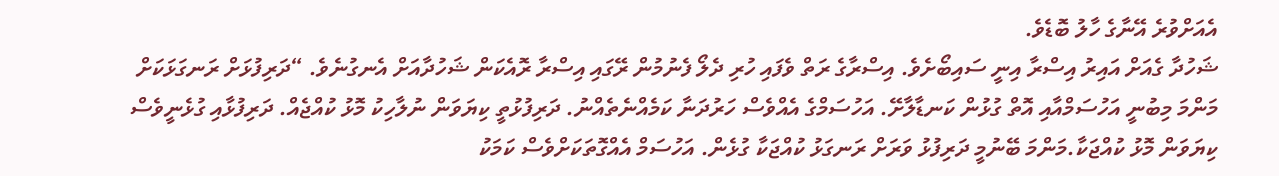އެއަށްވުރެ އޭނާގެ ހާލު ބޮޑެވެ.
ޝަހުދާ ގެއަށް އައިރު އިސްރާ އިނީ ސައިބޯށެވެ. އިސްރާގެ ރަތް ވެފައި ހުރި ދެލޯ ފެނުމުން ރޭގައި އިސްރާ ރޮއެކަން ޝަހުދާއަށް އެނގުނެވެ. “ދަރިފުޅަށް ރަނގަޅަކަށް މަންމަ މިބުނީ އަހުސަމްއާއި އޮތް ގުޅުން ކަނޑާލާށޭ. އަހުސަމްގެ އެއްވެސް ހަރުދަނާ ކަމެއްނެތެއްނު. ދަރިފުޅުތީ ކިޔަވަން ނުލާހިކު މޮޅު ކުއްޖެއް. ދަރިފުޅާއި ގުޅެނީވެސް ކިޔަވަން މޮޅު ކުއްޖަކާ.މަންމަ ބޭނުމީ ދަރިފުޅު ވަރަށް ރަނގަޅު ކުއްޖަކާ ގުޅެން. އަހުސަމް އެއްގޮތަކަށްވެސް ކަމަކު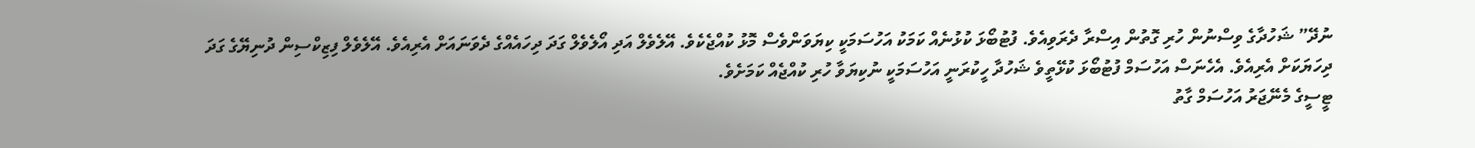ނުދޭ” ޝަހުދާގެ ވިސްނުން ހުރި ގޮތުން އިސްރާ ދެރަވިއެވެ. ފުޓުބޯޅަ ކުޅުނެއް ކަމަކު އަހުސަމަކީ ކިޔަވަންވެސް މޮޅު ކުއްޖެކެވެ. އޭލެވެލް އަދި އޯލެވެލް ގަދަ ދިހައެއްގެ ދެވަނައަށް އެރިއެވެ. އޭލެވެލް ފިޒިކްސިން ދުނިޔޭގެ ގަދަ ދިހަޔަކަށް އެރިއެވެ. އެހެނަސް އަހުސަމް ފުޓުބޯޅަ ކުޅޭތީވެ ޝަހުދާ ހީކުރަނީ އަހުސަމަކީ ނުކިޔަވާ ހުރި ކުއްޖެއް ކަމަށެވެ.
ޓީސީގެ މެނޭޖަރު އަހުސަމް ގާތު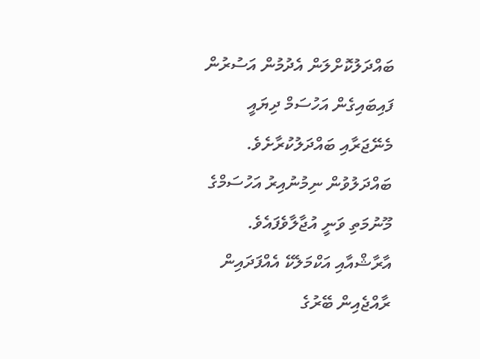ބައްދަލުކޮށްލަން އެދުމުން އަސުރުން ފައިބައިގެން އަހުސަމް ދިޔައީ މެނޭޖަރާއި ބައްދަލުކުރާށެވެ.
ބައްދަލުވުން ނިމުނުއިރު އަހުސަމްގެ މޫނުމަތި ވަނީ އުޖާލާވެފައެވެ. އާރާޝްއާއި އަކްމަލެކޭ އެއްފަދައިން ރާއްޖެއިން ބޭރުގެ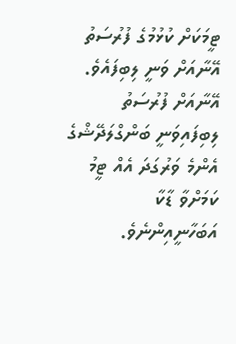ޓީމަކަށް ކުޅުމުގެ ފުރުސަތު އޭނާއަށް ވަނީ ލިބިފައެވެ. އޭނާއަށް ފުރުސަތު ލިބިފައިވަނީ ބަންގްލަދޭޝްގެ އެންމެ ވަރުގަދަ އެއް ޓީމު ކަމަށްވާ ޑާކާ އަބަހާނީއިންނެވެ.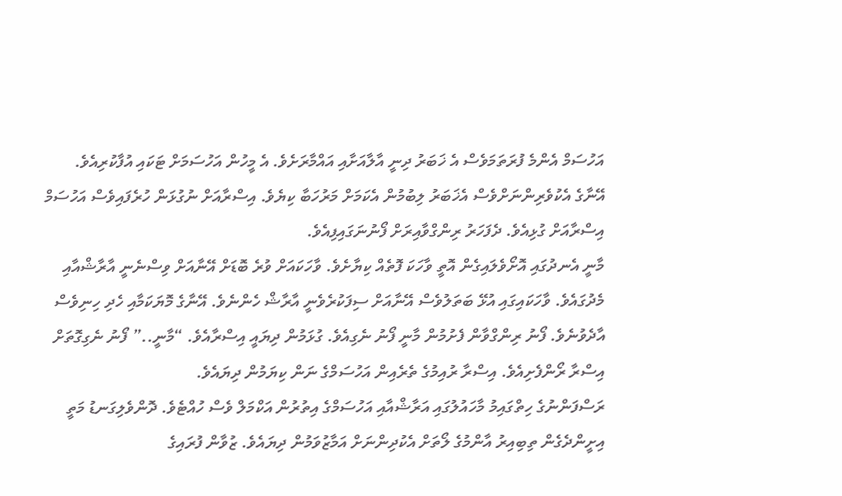އަހުސަމް އެންމެ ފުރަތަމަވެސް އެ ޚަބަރު ދިނީ އާލާއަށާއި އައްމާރަށެވެ. އެ މީހުން އަހުސަމަށް ޓަކައި އުފާކުރިއެވެ. އޭނާގެ އެކުވެރިންނަށްވެސް އެޚަބަރު ލިބުމުން އެކަމަށް މަރުހަބާ ކިޔެވެ. އިސްރާއަށް ނުގުޅަން ހުރެފައިވެސް އަހުސަމް އިސްރާއަށް ގުޅިއެވެ. ދެފަހަރު ރިންގްވާއިރަށް ފޯނުނަގައިފިއެވެ.
މާނީ އެނދުގައި އޮށޯވެލައިގެން އޮތީ ވާހަކަ ފޮތެއް ކިޔާށެވެ. ވާހަކައަށް ވުރެ ބޮޑަށް އޭނާއަށް ވިސްނެނީ އާރާޝްއާއި މެދުގައެވެ. ވާހަކައިގައި އުޅޭ ބަތަލުވެސް އޭނާއަށް ސިފަކުރެވެނީ އާރާޝް ހެންނެވެ. އޭނާގެ މޮޔަކަމާއި ހެދި ހިނިވެސް އާދެވުނެވެ. ފޯނު ރިންގްވާން ފެށުމުން މާނީ ފޯނު ނެގިއެވެ. ގުޅަމުން ދިޔައީ އިސްރާއެވެ. “މާނީ..” ފޯނު ނެގިގޮތަށް އިސްރާ ރޯންފެށިއެވެ. އިސްރާ ރުއިމުގެ ތެރެއިން އަހުސަމްގެ ނަން ކިޔަމުން ދިޔައެވެ.
ރަސްފަންނުގެ ހިތްގައިމު މާހައުލުގައި އަރާޝްއާއި އަހުސަމްގެ އިތުރުން އަކްމަލް ވެސް ހުއްޓެވެ. ދޮންވެލިގަނޑު މަތީ އިށީންދެގެން ތިބިއިރު އާންމުގެ ލޯތަށް އެކުދިންނަށް އަމާޒުވަމުން ދިޔައެވެ. ޒުވާން ފުރައިގެ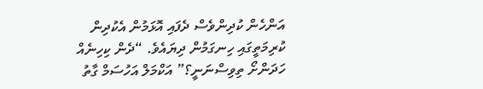އަންހެން ކުދިންވެސް ދެފައި އޮޅަމުން އެކުދިން ކުރިމަތީގައި ހިނގަމުން ދިޔައެވެ. “ދެން ކިހިނެއް ހަދަންށޯ ތިވިސްނަނީ؟” އަކްމަލް އަހުސަމް ގާތު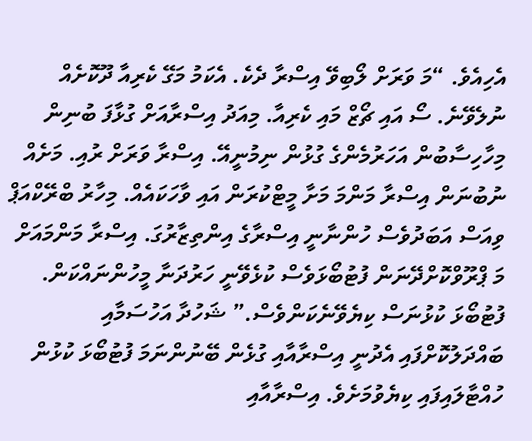އެހިއެވެ. “މަ ވަރަށް ލޯބިވޭ އިސްރާ ދެކެ. އެކަމު މަގޭ ކެރިއާ ދޫކޮށެއް ނުލެވޭނެ. ސޯ އައި ޗޯޒް މައި ކެރިއާ. މިއަދު އިސްރާއަށް ގުޅާފަ ބުނިން މިހާހިސާބުން އަހަރުމެންގެ ގުޅުން ނިމުނީއޭ. އިސްރާ ވަރަށް ރުއި. މަށެއް ނުބުނަން އިސްރާ މަންމަ މަށާ މީޓްކުރަން އައި ވާހަކައެއް. މިހާރު ބްރޭކްއަޕް ވިއަސް އަބަދުވެސް ހުންނާނީ އިސްރާގެ އިންތިޒާރުގަ. އިސްރާ މަންމައަށް މަ ޕްރޫވްކޮށްދޭނަން ފުޓުބޯޅަވެސް ކުޅެވޭނީ ހަރުދަނާ މީހުންނައްކަން. ފުޓުބޯޅަ ކުޅުނަސް ކިޔެވޭނެކަންވެސް.” ޝަހުދާ އަހުސަމާއި ބައްދަލުކޮށްފައި އެދުނީ އިސްރާއާއި ގުޅެން ބޭނުންނަމަ ފުޓުބޯޅަ ކުޅުން ހުއްޓާލައިފައި ކިޔެވުމަށެވެ. އިސްރާއާއި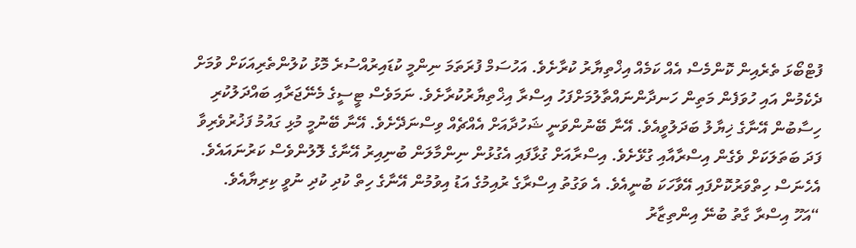ފުޓްބޯޅަ ތެރެއިން ކޮންމެސް އެއް ކަމެއް އިޚްތިޔާރު ކުރާށެވެ. އަހުސަމް ފުރަތަމަ ނިންމީ ކުޑައިރުއްސުރެ މޮޅު ކުލުންތެރިއަކަށް ވުމަށް ދެކެމުން އައި ހުވަފެން މަތިން ހަނދާންނައްތާލުމަށްފަހު އިސްރާ އިޚްތިޔާރުކުރާށެވެ. ނަމަވެސް ޓީސީގެ މެނޭޖަރާއި ބައްދަލުކުރި ހިސާބުން އޭނާގެ ޚިޔާލު ބަދަލުވީއެވެ. އޭނާ ބޭނުންވަނީ ޝަހުދާއަށް އެއްޗެއް ވިސްނަދޭށެވެ. އޭނާ ބޭނުމީ މުޅި ގައުމު ފަޚުރުވެރިވާ ފަދަ ބަތަލަކަށް ވެގެން އިސްރާއާއި ގުޅޭށެވެ. އިސްރާއަށް ގުޅާފައި އެގުޅުން ނިންމާލަން ބުނިއިރު އޭނާގެ ލޮލުންވެސް ކަރުނައައެވެ. އެހެނަސް ހިތްވަރުކޮށްފައި އޭވާހަކަ ބުނީއެވެ. އެ ވަގުތު އިސްރާގެ ރުއިމުގެ އަޑު އިވުމުން އޭނާގެ ހިތް ކުދި ކުދި ނުވީ ކިރިޔާއެވެ.
“އަހޫ އިސްރާ ގާތު ބުނޭ އިންތިޒާރު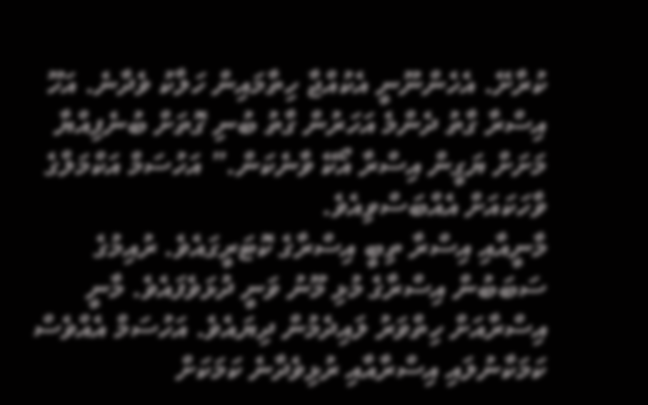ކުރާށޭ. އެހެންނޫނީ އެކުއްޖާ ހިތާމައިން ހަލާކު ވެދާނެ. އަހޫ އިސްރާ ގާތު ދެންމެ އަހަރުން ގާތު ބުނި ގޮތަށް ބުނެފިއްޔާ މަށަށް ޔަގީން އިސްރާ އޯކޭ ވާނެކަން.” އަހުސަމް އަކްމަލްގެ ވާހަކައަށް އެއްބަސްވިއެވެ.
މާނީއާއި އިސްރާ ތިބީ އިސްރާގެ ކޮޓަރީގައެވެ. ރުއިމުގެ ސަބަބުން އިސްރާގެ މުޅި މޫނު ވަނީ ދުޅަވެފައެވެ. މާނީ އިސްރާއަށް ހިތްވަރު ލައިދެމުން ދިޔައެވެ. އަހުސަމް އެއްވެސް ކަމަކާނުލައި އިސްރާއާއި ރުޅިވެދާނެ ކަމަކަށް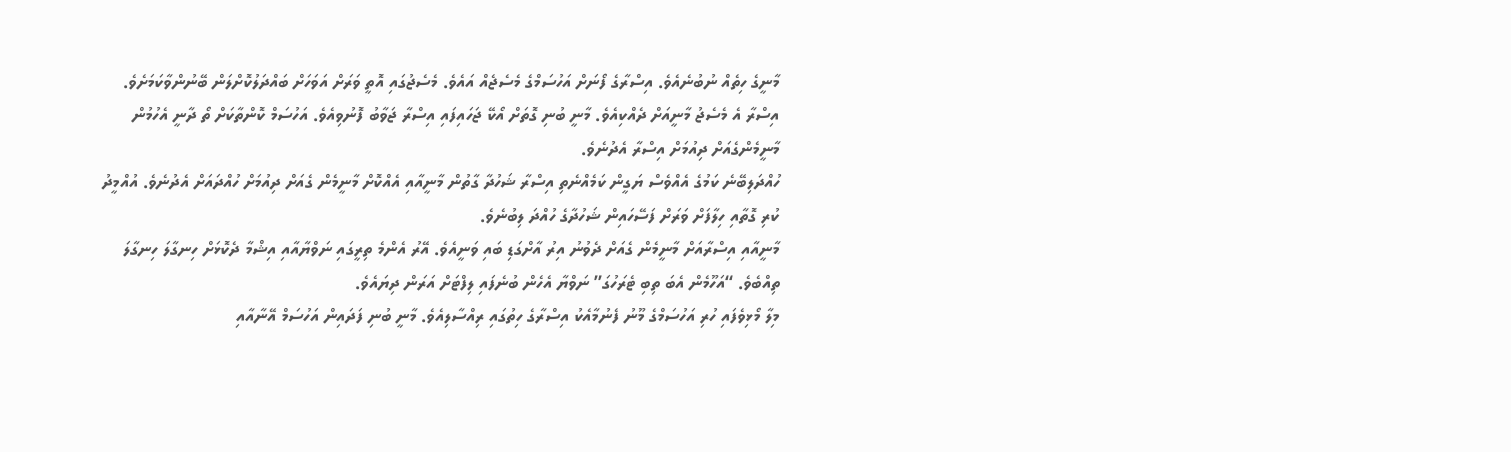މާނީގެ ހިތެއް ނުބުނެއެވެ. އިސްރާގެ ފޯނަށް އަހުސަމްގެ މެސެޖެއް އައެވެ. މެސެޖުގައި އޮތީ ވަރަށް އަވަހަށް ބައްދަލުކޮށްލަން ބޭނުންވާކަމަށެވެ. އިސްރާ އެ މެސެޖު މާނީއަށް ދެއްކިއެވެ. މާނީ ބުނި ގޮތަށް އޯކޭ ޖަހައިފައި އިސްރާ ޖަވާބު ފޮނުވިއެވެ. އަހުސަމް ކޮންތާކަށް ތޯ ދާނީ އެހުމުން މާނީމެންގެއަށް ދިއުމަށް އިސްރާ އެދުނެވެ.
ހުއްދަލިބޭނެ ކަމުގެ އެއްވެސް ޔަގީން ކަމެއްނެތި އިސްރާ ޝަހުދާ ގާތުން މާނީއާއި އެއްކޮށް މާނީމެން ގެއަށް ދިއުމަށް ހުއްދައަށް އެދުނެވެ. އުއްމީދު ކުރި ގޮތާއި ހިލާފަށް ވަރަށް ފަސޭހައިން ޝަހުދާގެ ހުއްދަ ލިބުނެވެ.
މާނީއާއި އިސްރާއަށް މާނީމެން ގެއަށް ދެވުނު އިރު އާށްގަޑި ބައި ވަނީއެވެ. އޭރު އެންމެ ތިރީގައި ނަވްޔާއާއި އިޝްމާ ދެކޮޅަށް ހިނގާލަ ހިނގާލަ ތިއްބެވެ. “އަހޫމެން އެބަ ތިބި ޓެރަހުގަ” ނަވްޔާ އެހެން ބުނެފައި ލިފްޓަށް އަރަން ދިޔައެވެ.
މިލާ މޯޅިވެފައި ހުރި އަހުސަމްގެ މޫނު ފެނުމާއެކު އިސްރާގެ ހިތުގައި ރިއްސާލިއެވެ. މާނީ ބުނި ފަދައިން އަހުސަމް އޭނާއާއި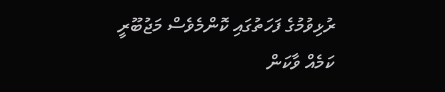ރުޅިވުމުގެ ފަހަތުގައި ކޮންމެވެސް މަޖުބޫރީ ކަމެއް ވާކަން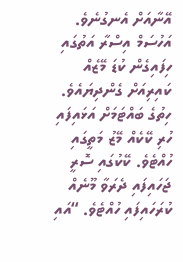އޭނާއަށް އެނގުނެވެ.
އަހުސަމް އިސްރާ އަތުގައި ހިފައިގެން ކުޑަ މޭޒެއް ކައިރިއަށް ގެންދިޔައެވެ. ހިތުގެ ބައްޓަމަށް އަޅައިފައި ހުރި ކޭކެއް މޭޒު މަތީގައި ހުއްޓެވެ. ކޭކުގައި ސޮރީ ޖަހައިފައި ދެރަވާ މޫނެއް ކުރަހައިފައި ހުއްޓެވެ. “އައި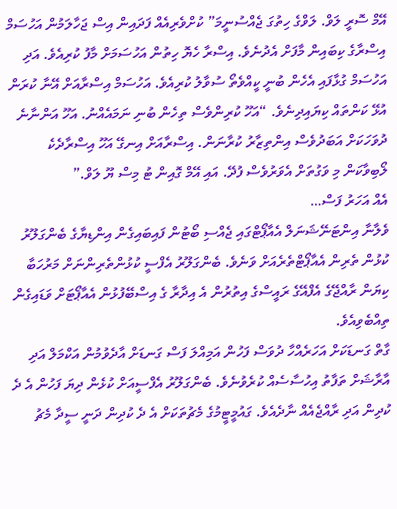އޭމް ސޮރީ ލަވް. ލަވްގެ ހިތުގަ ޖެއްސުނީމަ” ކުށްވެރިއެއް ފަދައިން އިސް ޖަހާލަމުން އަހުސަމް އިސްރާގެ ކިބައިން މާފަށް އެދުނެވެ. އިސްރާ ހެޔޮ ހިތުން އަހުސަމަށް މާފު ކުރިއެވެ. އަދި އަހުސަމް ގުޅާފައި އެހެން ބުނީ ކީއްވެތޯ ސުވާލު ކުރިއެވެ. އަހުސަމް އިސްރާއަށް އޭނާ ކުރަން އުޅޭ ކަންތައް ކިޔައިދިނެވެ. “އަހޫ ކުރިންވެސް ތިހެން ބުނި ނަމައެއްނު. އަހޫ އަންނާނެ ދުވަހަކަށް އަބަދުވެސް އިންތިޒާރު ކުރާނަން. އިސްރާއަށް އިނގޭ އަހޫ އިސްރާދެކެ ލޯބިވާކަން މި ވަގުތަށް އެވަރުވެސް ފުދޭ. އައި އޭމް ގޮއިން ޓު މިސް ޔޫ ލަވް.”
އެއް އަހަރު ފަސް…
ވެލާނާ އިންޓަނޭޝަނަލް އެއާޕޯޓްގައި ޖެއްސި ބޯޓުން ފައިބައިގެން އިންޑިޔާގެ ބެންގަލޫރު ކުޅުން ތެރިން އެއާޕޯޓްތެރެއަށް ވަނެވެ. ބެންގަލޫރު އެފްސީ ކުޅުންތެރިންނަށް މަރުހަބާ ކިޔަން ރާއްޖޭގެ އެފްއޭގެ ރައީސްގެ އިތުރުން އެ އިދާރާ ގެ އިސްބޭފުޅުން އެއާޕޯޓަށް ވަޑައިގެން ތިއްބެވިއެވެ.
ގާތް ގަނޑަކަށް އަހަރެއްހާ ދުވަސް ފަހުން އަމިއްލަ ފަސް ގަނޑަށް އާދެވުމުން އަކްމަލް އަދި އާރާޝަށް ތަފާތު އިހުސާސެއް ކުރެވުނެވެ. ބެންގަލޫރު އެފްސީއަށް ކުޅެން ދިޔަ ފަހުން އެ ދެ ކުދިން އަދި ރާއްޖެއެއް ނާދެއެވެ. ގައުމީޓީމުގެ މެޗުތަކަށް އެ ދެ ކުދިން ދަނީ ސީދާ މެޗު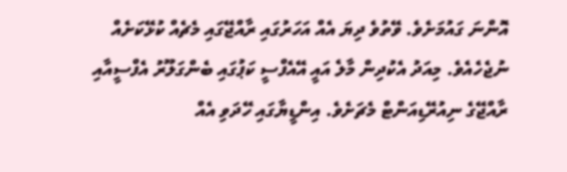އޮންނަ ގައުމަށެވެ. ވޭތުވެ ދިޔަ އެއް އަހަރުގައި ރާއްޖޭގައި މެޗެއް ކުޅޭކަށެއް ނުޖެހެއެވެ. މިއަދު އެކުދިން މާލެ އައީ އޭއެފްސީ ކަޕުގައި ބެންގަލޫރު އެފްސީއާއި ރާއްޖޭގެ ނިއުރޭޑިއަންޓް މެޗަށެވެ. އިންޑީޔާގައި ހޭދަވި އެއް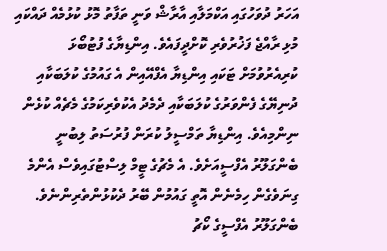އަހަރު ދުވަހުގައި އަކްމަލާއި އާރާޝް ވަނީ ތަފާތު މޮޅު ކުޅުމެއް ދައްކައި މުޅި ރާއްޖެ ފަޚުރުވެރި ކޮށްދީފައެވެ. އިންޑިޔާގެ ފުޓުބޯޅަ ކުރިއެރުވުމަށް ޓަކައި އިންޑިޔާ އެފްއޭއިން އެ ގައުމުގެ ކުލަބަކާއި ދުނިޔޭގެ ފެންވަރުގެ ކުލަބަކާއި ދެމެދު އެކުވެރިކަމުގެ މެޗެއް ކުޅެން ނިންމިއެވެ. އިންޑިޔާ ތަމްސީލު ކުރަން ފުރުސަތު ލިބުނީ ބެންގަލޫރު އެފްސީއަށެވެ. އެ މެޗުގެ ޓީމް ލިސްޓުގައިވެސް އެންމެ ގިނަވެގެން ހިމެނެން އޮތީ ގައުމުން ބޭރު ދެކުޅުންތެރިންނެވެ. ބެންގަލޫރު އެފްސީގެ ކޯޗު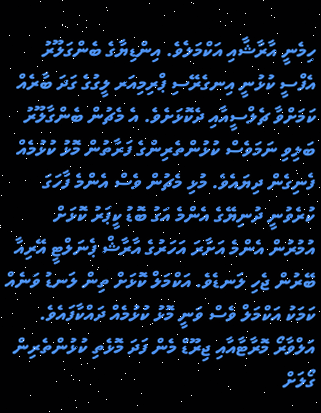ހިމެނީ އާރާޝާއި އަކްމަލެވެ. އިންޑިޔާގެ ބެންގަލޫރު އެފްސީ ކުޅުނީ އިނގެރޭސި ޕްރިމިއަރ ލީގުގެ ގަދަ ބާރެއް ކަމަށްވާ ޗެލްސީއާއި ދެކޮޅަށެވެ. އެ މެޗުން ބެންގާލޫރު ބަލިވި ނަމަވެސް ކުޅުންތެރިންގެ ފަރާތުން މޮޅު ކުޅުމެއް ފެނިގެން ދިޔައެވެ. މުޅި މެޗުން ވެސް އެންމެ ފާހަގަ ކުރެވުނީ ދުނިޔޭގެ އެންމެ އަގު ބޮޑު ކީޕަރު ކޮޅަށް އުމުރުން އެންމެ އަށާރަ އަހަރުގެ އާރާޝް ޕެނަލްޓީ އޭރިއާ ބޭރުން ޖެހި ލަނޑެވެ. އަކްމަލް ކޮޅަށް ތިން ލަނޑު ވަނެއް ކަމަކު އަކްމަލް ވެސް ވަނީ މޮޅު ކުޅުމެއް ދައްކާފައެވެ. އަލްވާރޯ މޮރާޓާއާއި ޖިރޫޑް މެން ފަދަ މޮޅެތި ކުޅުންތެރިން ގޯލަށް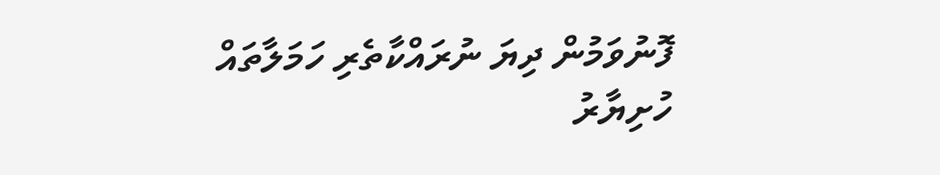ފޮނުވަމުން ދިޔަ ނުރައްކާތެރި ހަމަލާތައް ހުށިޔާރު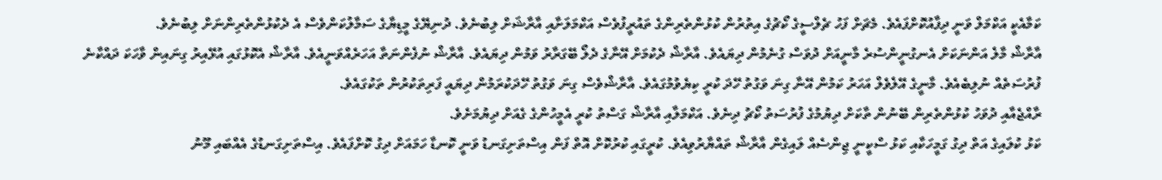ކަމާއެކީ އަކްމަލް ވަނީ ދިފާއުކޮށްފައެވެ. މެޗަށް ފަހު ޗެލްސީގެ ކޯޗުގެ އިތުރުން ކުޅުންތެރިންގެ ތައުރީފުވެސް އަކްމަލަށާއި އާރާޝަށް ލިބުނެވެ. ދުނިޔޭގެ މީޑިޔާގެ ސަމާލުކަންވެސް އެ ދެކުޅުންތެރިންނަށް ލިބުނެވެ.
އާރާޝް މާލެ އަންނަކަށް އެނގުނީންސުރެ މާނީއަށް ދުވަސް ގުނެމުން ދިޔައެވެ. އާރާޝް ދެކުމަށް އޭނާގެ ދެލޯ ބޭގަރާރު ވަމުން ދިޔައެވެ. އާރާޝް ނުފެންނަތާ އަހަރެއްވަނީއެވެ. އާރާޝް އެކޮޅުގައި އުޅޭއިރު ގިނައިން ވާހަކަ ދައްކާނެ ފުރުސަތެއް ނުލިބެއެވެ. މާނީގެ އޭލެވެލް އަހަރު ކަމުން އޭނާ ގިނަ ވަގުތު ހޭދަ ކުރީ ކިޔެވުމުގައެވެ. އާރާޝްވެސް ގިނަ ވަގުތު ހޭދަކުރަމުން ދިޔައީ ފަރިތަކުރުން ތަކުގައެވެ.
ރާއްޖެއާއި ދުވަހު ކުޅުންތެރިން ބޭނުން ތާކަށް ދިޔުމުގެ ފުރުސަތު ކޯޗު ދިނެވެ. އަކްމަލާއި އާރާޝް ގަސްތު ކުރީ އެމީހުންގެ ގެއަށް ދިޔުމަށެވެ.
ކަޅު ކުލައިގެ އަތް ދިގު ގަމީހަކާއި ކަޅު ސްކީނީ ޖިންސެއް ލައިގެން އާރާޝް ތައްޔާރުވިއެވެ. ކުރީގައި ކުރުކޮށް އޮތް ފަން އިސްތަށިގަނޑު ވަނީ ކޮނޑާ ހަމައަށް ދިގު ކޮށްފައެވެ. އިސްތަށިގަނޑުގެ އެއްބައި މޫނު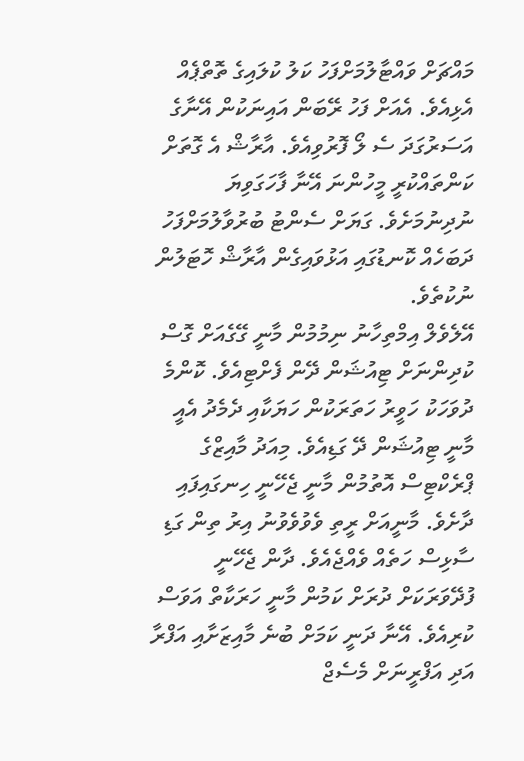މައްޗަށް ވައްޓާލުމަށްފަހު ކަލު ކުލައިގެ ތޮތްޕެއް އެޅިއެވެ. އެއަށް ފަހު ރޭބަން އައިނަކުން އޭނާގެ އަސަރުގަދަ ސެ ލޯ ފޮރުވިއެވެ. އާރާޝް އެ ގޮތަށް ކަންތައްކުރީ މީހުންނަ އޭނާ ފާހަގަވިޔަ ނުދިނުމަށެވެ. ގަޔަށް ސެންޓު ބުރުވާލުމަށްފަހު ދަބަހެއް ކޮނޑުގައި އަޅުވައިގެން އާރާޝް ހޮޓަލުން ނުކުތެވެ.
އޭލެވެލް އިމްތިހާނު ނިމުމުން މާނީ ގޭގެއަށް ގޮސް ކުދިންނަށް ޓިއުޝަން ދޭން ފެށްޓިއެވެ. ކޮންމެ ދުވަހަކު ހަވީރު ހަތަރަކުން ހަޔަކާއި ދެމެދު އެއީ މާނީ ޓިއުޝަން ދޭ ގަޑިއެވެ. މިއަދު މާއިޒްގެ ޕްރެކްޓިސް އޮތުމުން މާނީ ޖެހޭނީ ހިނގައިފައި ދާށެވެ. މާނީއަށް ރީތި ވެވުވެވުނު އިރު ތިން ގަޑި ސާޅިސް ހަތެއް ވެއްޖެއެވެ. ދާން ޖެހޭނީ ފުދޭވަރަކަށް ދުރަށް ކަމުން މާނީ ހަރަކާތް އަވަސް ކުރިއެވެ. އޭނާ ދަނީ ކަމަށް ބުނެ މާއިޒަށާއި އަފްރާ އަދި އަފްރީނަށް މެސެޖް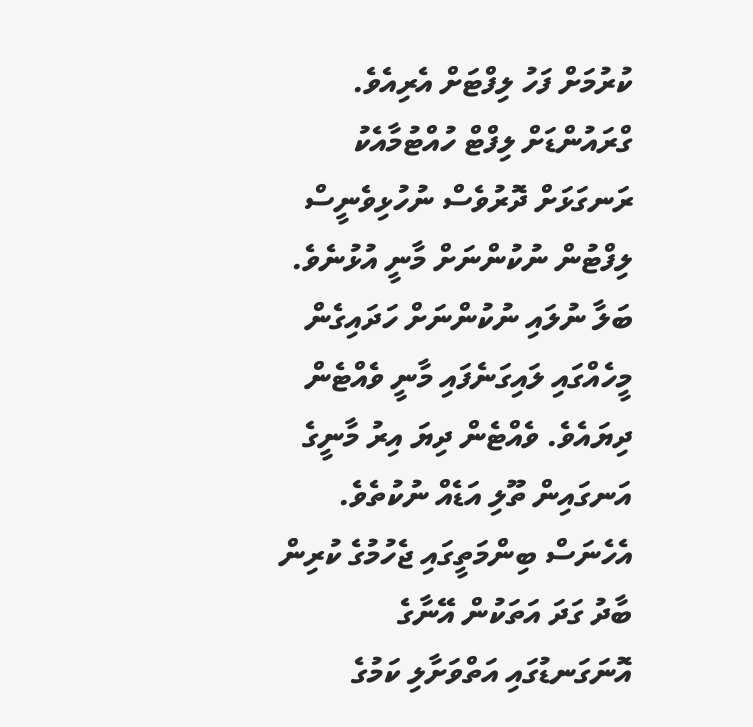ކުރުމަށް ފަހު ލިފްޓަށް އެރިއެވެ. ގްރައުންޑަށް ލިފްޓް ހުއްޓުމާއެކު ރަނގަޅަށް ދޮރުވެސް ނުހުޅިވެނީސް ލިފްޓުން ނުކުންނަށް މާނީ އުޅުނެވެ. ބަލާ ނުލައި ނުކުންނަށް ހަދައިގެން މީހެއްގައި ލައިގަނެފައި މާނީ ވެއްޓެން ދިޔައެވެ. ވެއްޓެން ދިޔަ އިރު މާނީގެ އަނގައިން ތޫލި އަޑެއް ނުކުތެވެ. އެހެނަސް ބިންމަތީގައި ޖެހުމުގެ ކުރިން ބާދު ގަދަ އަތަކުން އޭނާގެ އޮނަގަނޑުގައި އަތްވަށާލި ކަމުގެ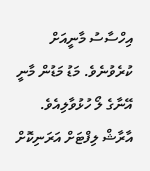އިހްސާސު މާނީއަށް ކުރެވުނެވެ. މަޑު މަޑުން މާނީ އޭނާގެ ލޯ ހުޅުވާލިއެވެ.
އާރާޝް ލިފްޓަށް އަރަނިކޮށް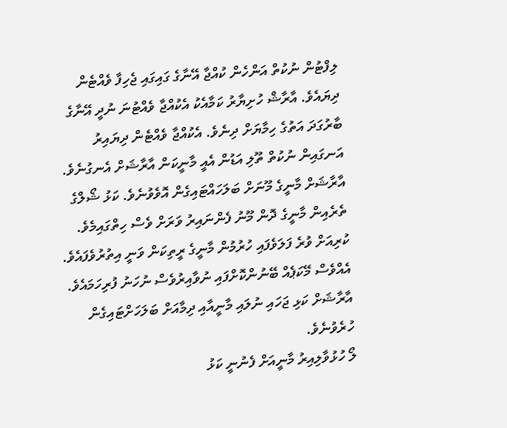ލިފްޓުން ނުކުތް އަންހެން ކުއްޖާ އޭނާގެ ގައިގައި ޖެހިފާ ވެއްޓެން ދިޔައެވެ. އާރާޝް ހުށިޔާރު ކަމާއެކު އެކުއްޖާ ވެއްޓުނަ ނުދީ އޭނާގެ ބާރުގަދަ އަތުގެ ހިމާޔަށް ދިނެވެ. އެކުއްޖާ ވެއްޓެން ދިޔައިރު އަނގައިން ނުކުތް ތޫލި އަޑުން އެއީ މާނީކަން އާރާޝަށް އެނގުނެވެ. އާރާޝަށް މާނީގެ މޫނަށް ބަލަހައްޓައިގެން އޮވެވުނެވެ. ކަޅު ޝޯލްގެ ތެރެއިން މާނީގެ ދޮން މޫނު ފެންނައިރު ވަރަށް ވެސް ހިތްގައިމެވެ. ކުރިއަށް ވުރެ ފަލަވެފައި ހުރުމުން މާނީގެ ރީތިކަން ވަނީ އިތުރުވެފައެވެ. އެއްވެސް މޭކަޕެއް ބޭނުންކޮށްފައި ނުވާއިރުވެސް ނުހަނު ފުރިހަމައެވެ. އާރާޝަށް ކަޅި ޖަހައި ނުލައި މާނީއާއި ދިމާއަށް ބަލަހަށްޓައިގެން ހުރެވުނެވެ.
ލޯ ހުޅުވާލިއިރު މާނީއަށް ފެނުނީ ކަޅު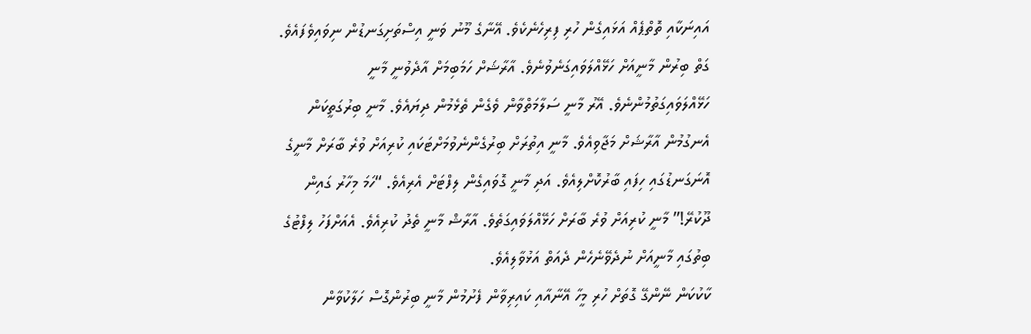އައިނަކާއި ތޮތްޕެއް އަޅައިގެން ހުރި ފިރިހެނެކެވެ. އޭނާގެ މޫނު ވަނީ އިސްތަށިގަނޑުން ނިވައިވެފައެވެ. ގަތް ބިރުން މާނީއަށް ހަޅޭއްލަވައިގަނެވުނެވެ. އާރާޝަށް ހަމަބިމަށް އާދެވުނީ މާނީ ހަޅޭއްލަވައިގަތުމުންނެވެ. އޭރު މާނީ ސަލާމަތްވާން ވެގެން ތެޅެމުން ދިޔައެވެ. މާނީ ބިރުގަތީކަން އެނގުމުން އާރާޝަށް މަޖާވިއެވެ. މާނީ އިތުރަށް ބިރުގެންނެވުމަށްޓަކައި ކުރިއަށް ވުރެ ބާރަށް މާނީގެ އޮނަގަނޑުގައި ހިފައި ބާރުކޮށްލިއެވެ. އަދި މާނީ ގޮވައިގެން ލިފްޓަށް އެރިއެވެ. “ހަމަ މިހާރު ގައިން ދޫކުރޭ!” މާނީ ކުރިއަށް ވުރެ ބާރަށް ހަޅޭއްލަވައިގަތެވެ. އާރާޝް މާނީ ތެދު ކުރިއެވެ. އެއަށްފަހު ލިފްޓުގެ ބިތުގައި މާނީއަށް ނުދެވޭނެހެން ދެއަތް އަޅުވާލިއެވެ.
ކާކުކަން ނޭންގޭ ގޮތަށް ހުރި މީހާ އޭނާއާއި ކައިރިވާން ފެށުމުން މާނީ ބިރުންގޮސް ހަލާކުވާން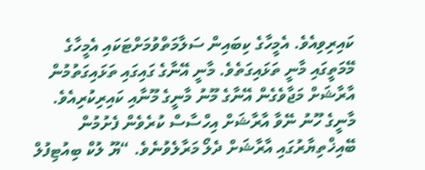ކައިރިވިއެވެ. އެމީހާގެ ކިބައިން ސަލާމަތްވުމަށްޓަކައި އެމީހާގެ މޭމަތީގައި މާނީ ތަޅައިގަތެވެ. މާނީ އޭނާގެ ގައިގައި ތަޅައިގަތުމުން އާރާޝަށް މަޖާވެގެން އޭނާގެ މޫނު މާނީގެ މޫނާއި ކައިރިކުރިއެވެ. މާނީގެ ހޫނު ނޭވާ އާރާޝަށް އިހްސާސް ކުރެވެން ފެށުމުން ބޭއިޚްތިޔާރުގައި އާރާޝަށް ދެލޯ މަރާލެވުނެވެ. “ޔޫ ލުކް ބިއުޓިފުލް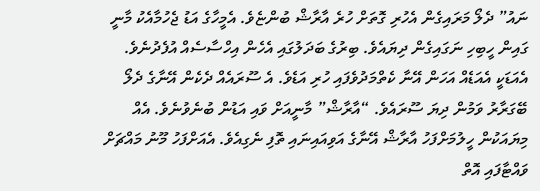ނައު” ދެލޯ މަރައިގެން އެހުރި ގޮތަށް ހުރެ އާރާޝް ބުންޏެވެ. އެމީހާގެ އަޑު ޖެހުމާއެކު މާނީ ގައިން ހީބިހި ނަގައިގެން ދިޔައެވެ. ބިރުގެ ބަދަލުގައި އެހެން އިހްސާސެއް އުފެދުނެވެ. އެއަޑަކީ އެއަޑެއް އަހަން އޭނާ ކެތްމަދުވެފައި ހުރި އަޑެވެ. އެ ސޫރައެއް ދެކެން އޭނާގެ ދެލޯ ބޭގަރާރު ވަމުން ދިޔަ ސޫރައެވެ. “އާރާޝް” މާނީއަށް ވައި އަޑުން ބުނެވުނެވެ. އެއް މިޔައަކުން ހީލުމަށްފަހު އާރާޝް އޭނާގެ އަވިއައިނައި ތޮފި ނެގިއެވެ. އެއަށްފަހު މޫނު މައްޗަށް ވައްޓާފައި އޮތް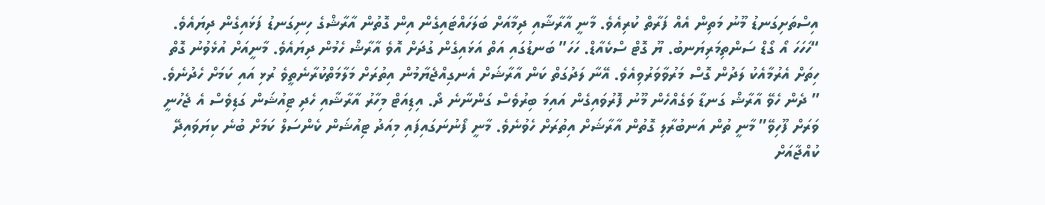އިސްތަށިގަނޑު މޫނު މަތިން އެއް ފަރާތް ކުރިއެވެ. މާނީ އާރާޝާއި ދިމާއަށް ބަލަހައްޓައިގެން އިން ގޮތުން އާރާޝްގެ ހިނިގަނޑު ފަޅައިގެން ދިޔައެވެ. “ހަހަހަ އޯ ގޯޑް ސަންތިމަރިޔަނބު. ޔޫ ގޮޓް ސްކެއާޑް. ހަހަ” ބަނޑުގައި އަތް އަޅައިގެން ގުދަށް އޮވެ އާރާޝް ހެމުން ދިޔައެވެ. މާނީއަށް އުޅެވުނު ގޮތް ހިތަށް އެރުމާއެކު ލަދުން ގޮސް މަރުވާވަރުވިއެވެ. އޭނާ ލަދުގަތް ކަން އާރާޝަށް އެނގިއްޖެޔާމުން އިތުރަށް މަލާމަތްކުރާނެތީވެ ރުޅި އައި ކަމަށް ހެދުނެވެ. ” ދެން ހެވޭ އާރާޝް ގަނޑާ ވަގެއްހެން މޫނު ފޮރުވައިގެން އައިމަ ބިރުވެސް ގަންނާނެ ދޯ. އިޑިއަޓް މިހާރު އާރާޝާއި ހެދި ޓިއުޝަން ގަޑިވެސް އެ ޖެހުނީ ވަރަށް ފޫހިވޭ” މާނީ ތުން އަނބުރާލި ގޮތުން އާރާޝަށް އިތުރަށް ހެވުނެވެ. މާނީ ފޯނުނަގައިފައި މިއަދު ޓިއުޝަން ކެންސަލް ކަމަށް ބުނެ ކިޔަވައިދޭ ކުއްޖާއަށް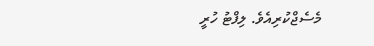މެސެޖްކުރިއެވެ. ލިފްޓު ހުރީ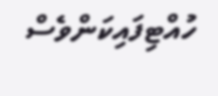ހުއްޓިފައިކަންވެސް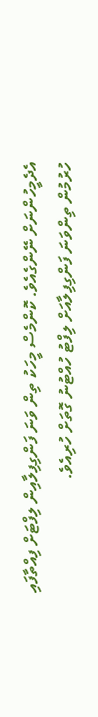އެދެމީހުންނަށް ނޭންގެއެވެ. ކޮންމެސް މީހަކު ތިން ވަނަ ފަންގިފިލާއިން ލިފްޓަށް ފިއްތާފައި ހުރުމުން ތިންވަނަ ފަންގިފިލާއަށް ލިފްޓު ހުއްޓުނު ގޮތަށް ހުރިއެވެ.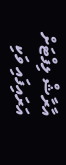އާރާޝް ލިފްޓަށް އަރައިފައި ވަކި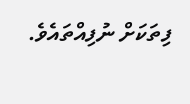ފިތަކަށް ނުފިއްތައެވެ.